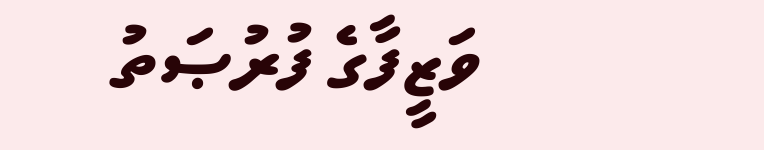ވަޒީފާގެ ފުރުޞަތު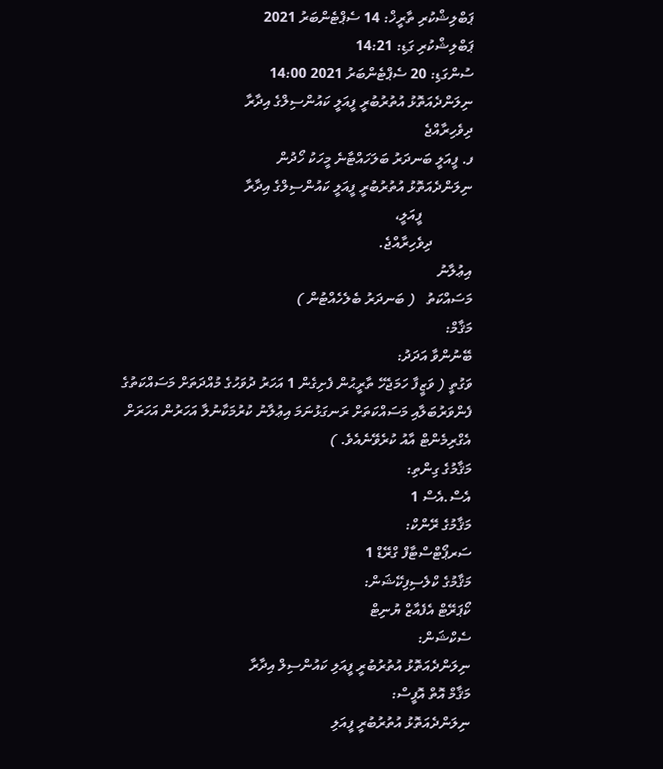ޕަބްލިޝްކުރި ތާރީޚް: 14 ސެޕްޓެންބަރު 2021
ޕަބްލިޝްކުރި ގަޑި: 14:21
ސުންގަޑި: 20 ސެޕްޓެންބަރު 2021 14:00
ނިލަންދެއަތޮޅު އުތުރުބުރީ ފީއަލީ ކައުންސިލްގެ އިދާރާ
ދިވެހިރާއްޖެ
ފ. ފީއަލީ ބަނދަރު ބަލަހައްޓާނެ މީހަކު ހޯދުން
ނިލަންދެއަތޮޅު އުތުރުބުރީ ފީއަލީ ކައުންސިލްގެ އިދާރާ
              ފީއަލީ،
           ދިވެހިރާއްޖެ.
އިޢުލާނު
މަސައްކަތު   ( ބަނދަރު ބެލެހެއްޓުން )
މަޤާމް:
ބޭނުންވާ އަދަދު:
ވަގުތީ ( ވަޒީފާ ހަމަޖެހޭ ތާރީޙުން ފެށިގެން 1 އަހަރު ދުވަހުގެ މުއްދަތަށް މަސައްކަތުގެ ފެންވަރުބަލާއި މަސައްކަތަށް ރަނގަޅުނަމަ އިޢުލާނު ކުރުމަކާނުލާ އަހަރުން އަހަރަށް އެގްރިމެންޓް އާއު ކުރެވޭނެއެވެ. )
މަޤާމުގެ ގިންތި:
އެސް.އެސް 1
މަޤާމުގެ ރޭންކް:
ސަރޕޯޓްސްޓާފް ގްރޭޑް 1
މަޤާމުގެ ކްލެސިފިކޭޝަން:
ކޯޕަރޭޓް އެފެއާޒް ޔުނިޓް
ސެކްޝަން:
ނިލަންދެއަތޮޅު އުތުރުބުރީ ފީއަލި ކައުންސިލް އިދާރާ
މަޤާމް އޮތް އޮފީސް:
ނިލަންދެއަތޮޅު އުތުރުބުރީ ފީއަލި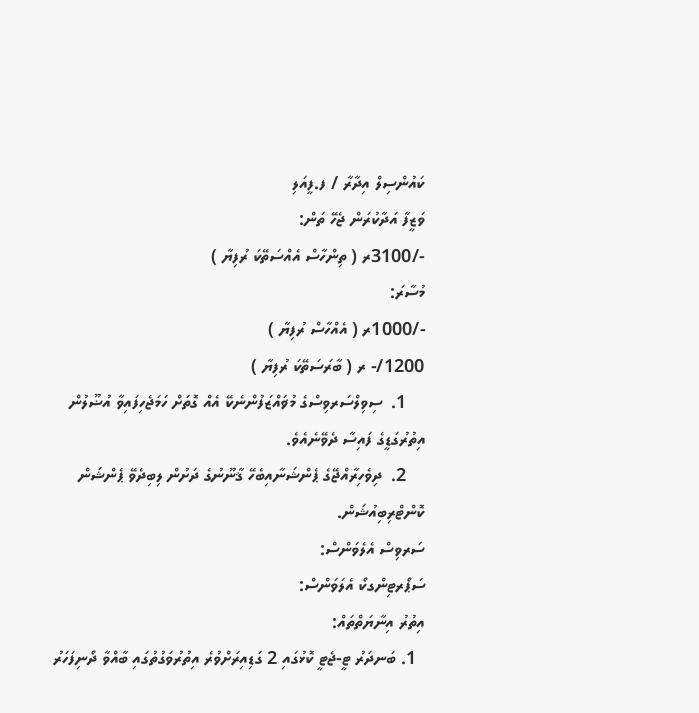ކައުންސިލް އިދާރާ / ފ.ފީއަލި
ވަޒީފާ އަދާކުރަން ޖެހޭ ތަން:
-/3100ރ ( ތިންހާސް އެއްސަތޭކަ ރުފިޔާ )
މުސާރަ:
-/1000ރ ( އެއްހާސް ރުފިޔާ )
1200/- ރ ( ބާރަސަތޭކަ ރުފިޔާ )
    1.  ސިވިލްސަރވިސްގެ މުޥައްޒަފުންނެކޭ އެއް ގޮތަށް ހަމަޖެހިފައިވާ އުޟޫލުން އިތުރުގަޑީގެ ފައިސާ ދެވޭނެއެވެ.
    2.  ދިވެހިރާއްޖޭގެ ޕެންޝަނާއިބެހޭ ޤާނޫނުގެ ދަށުން ލިބިދެވޭ ޕެންޝަން ކޮންޓްރިބިއުޝަން.
ސަރވިސް އެލެވަންސް:
ސަޕޯރޓިންގކޯ އެލަވަންސް:
އިތުރު އިނާޔަތްތައް:
  1. ބަނދަރު ޓީ-ޖެޓީ ކޮޅުގައި 2 ގަޑިއިރަށްވުރެ އިތުރުވަގުތުގައި ބާއްވާ ދޯނިފަހަރު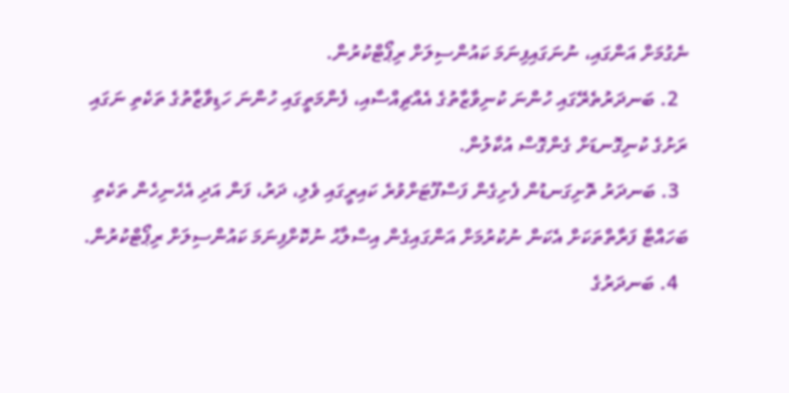ނެގުމަށް އަންގައި، ނުނަގައިފިނަމަ ކައުންސިލަށް ރިޕޯޓްކުރުން.
  2. ބަނދަރުތެރޭގައި ހުންނަ ކުނިވާޒާތުގެ އެއްޗިއްސާއި، ފެންމަތީގައި ހުންނަ ހަޑިވާޒާތުގެ ތަކެތި ނަގައި ރަށުގެ ކުނިގޮނޑަށް ގެންގޮސް އުކާލުން.
  3. ބަނދަރު ތޮށިގަނޑުން ފެށިގެން ފަސްފޫޓަށްވުރެ ކައިރީގައި ވެލި، ދަރު، ފަން އަދި އެހެނިހެން ތަކެތި ބަހައްޓާ ފަރާތްތަކަށް އެކަން ނުކުރުމަށް އަންގައިގެން އިސްލާޙު ނުކޮށްފިނަމަ ކައުންސިލަށް ރިޕޯޓްކުރުން.
  4. ބަނދަރުގެ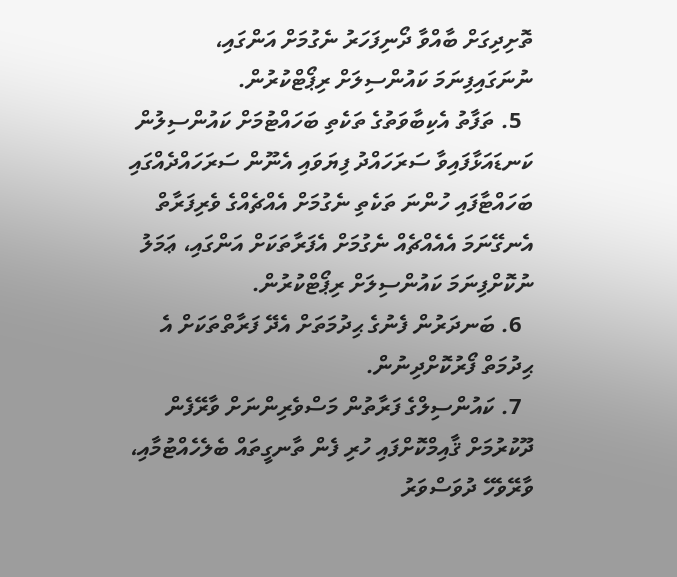ތޮށިދިގަށް ބާއްވާ ދޯނިފަހަރު ނެގުމަށް އަންގައި، ނުނަގައިފިނަމަ ކައުންސިލަށް ރިޕޯޓްކުރުން.
  5. ތަފާތު އެކިބާވަތުގެ ތަކެތި ބަހައްޓުމަށް ކައުންސިލުން ކަނޑައަޅާފައިވާ ސަރަހައްދު ފިޔަވައި އެނޫން ސަރަހައްދެއްގައި ބަހައްޓާފައި ހުންނަ ތަކެތި ނެގުމަށް އެއްޗެއްގެ ވެރިފަރާތް އެނގޭނަމަ އެއެއްޗެއް ނެގުމަށް އެފަރާތަކަށް އަންގައި، ޢަމަލު ނުކޮށްފިނަމަ ކައުންސިލަށް ރިޕޯޓްކުރުން.
  6. ބަނދަރުން ފެނުގެ ޙިދުމަތަށް އެދޭ ފަރާތްތަކަށް އެ ޙިދުމަތް ފޯރުކޮށްދިނުން.
  7. ކައުންސިލްގެ ފަރާތުން މަސްވެރިންނަށް ވާރޭފެން ދޫކުރުމަށް ޤާއިމްކޮށްފައި ހުރި ފެން ތާނގީތައް ބެލެހެއްޓުމާއި، ވާރޭވެހޭ ދުވަސްވަރު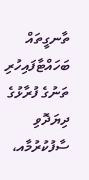ތާނގީތައް ބަހައްޓާފައިހުރި ތަނުގެ ފުރާޅުގެ ދިޔަދޮވި ސާފުކުރުމާއ،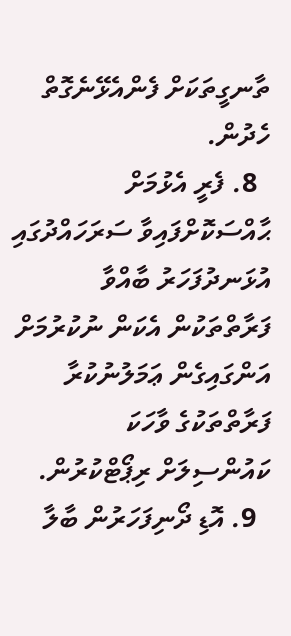ތާނގީތަކަށް ފެންއެޅޭނެގޮތް ހެދުން.
  8. ފެރީ އެޅުމަށް ޙާއްސަކޮށްފައިވާ ސަރަހައްދުގައި އުޅަނދުފަހަރު ބާއްވާ ފަރާތްތަކުން އެކަން ނުކުރުމަށް އަންގައިގެން ޢަމަލުނުކުރާ ފަރާތްތަކުގެ ވާހަކަ ކައުންސިލަށް ރިޕޯޓްކުރުން.
  9. އޮޑި ދޯނިފަހަރުން ބާލާ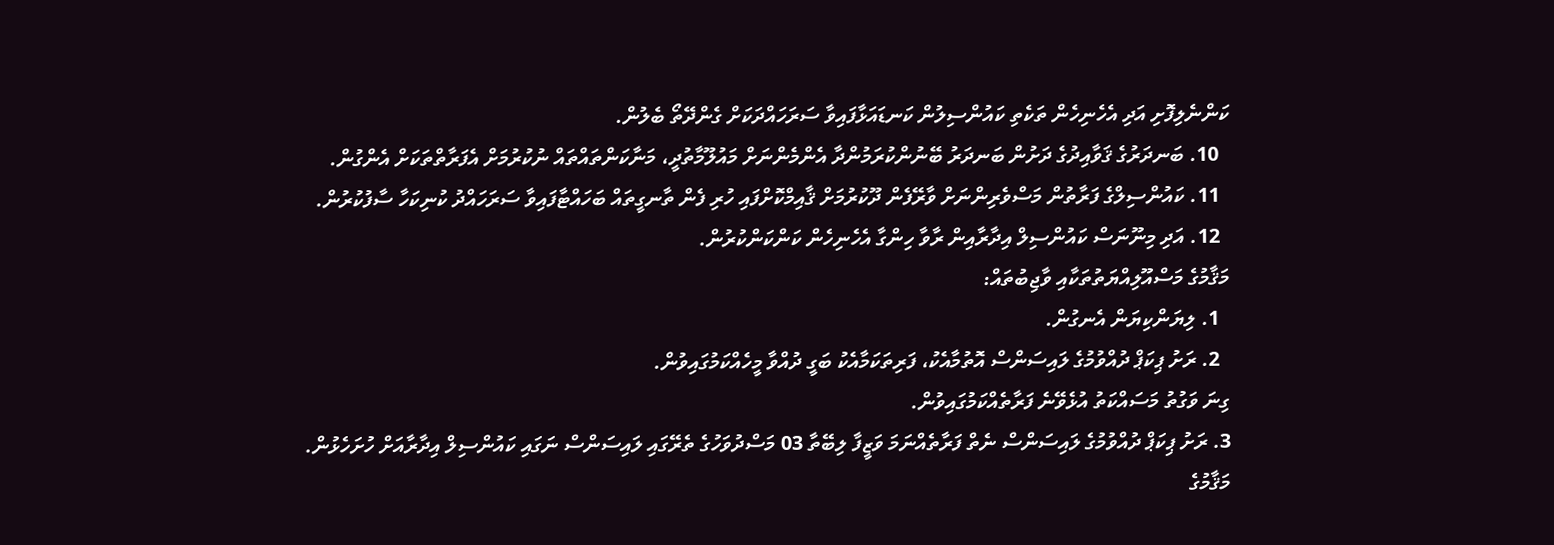ކަންނެލިފޮށި އަދި އެހެނިހެން ތަކެތި ކައުންސިލުން ކަނޑައަޅާފައިވާ ސަރަހައްދަކަށް ގެންދޭތޯ ބެލުން.
  10. ބަނދަރުގެ ޤަވާއިދުގެ ދަށުން ބަނދަރު ބޭނުންކުރަމުންދާ އެންމެންނަށް މައުލޫމާތުދީ، މަނާކަންތައްތައް ނުކުރުމަށް އެފަރާތްތަކަށް އެންގުން.
  11. ކައުންސިލްގެ ފަރާތުން މަސްވެރިންނަށް ވާރޭފެން ދޫކުރުމަށް ޤާއިމްކޮށްފައި ހުރި ފެން ތާނގީތައް ބަހައްޓާފައިވާ ސަރަހައްދު ކުނިކަހާ ސާފުކުރުން.
  12. އަދި މިނޫނަސް ކައުންސިލް އިދާރާއިން ރާވާ ހިންގާ އެހެނިހެން ކަންކަންކުރުން.
މަޤާމުގެ މަސްއޫލިއްޔަތުތަކާއި ވާޖިބުތައް:
  1. ލިޔަންކިޔަން އެނގުން.
  2. ރަށު ޕިކަޕް ދުއްވުމުގެ ލައިސަންސް އޮތުމާއެކު، ފަރިތަކަމާއެކު ބަގީ ދުއްވާ މީހެއްކަމުގައިވުން.
ގިނަ ވަގުތު މަސައްކަތު އުޅެވޭނެ ފަރާތެއްކަމުގައިވުން.
3. ރަށު ޕިކަޕް ދުއްވުމުގެ ލައިސަންސް ނެތް ފަރާތެއްނަމަ ވަޒީފާ ލިބޭތާ 03 މަސްދުވަހުގެ ތެރޭގައި ލައިސަންސް ނަގައި ކައުންސިލް އިދާރާއަށް ހުށަހެޅުން.
މަޤާމުގެ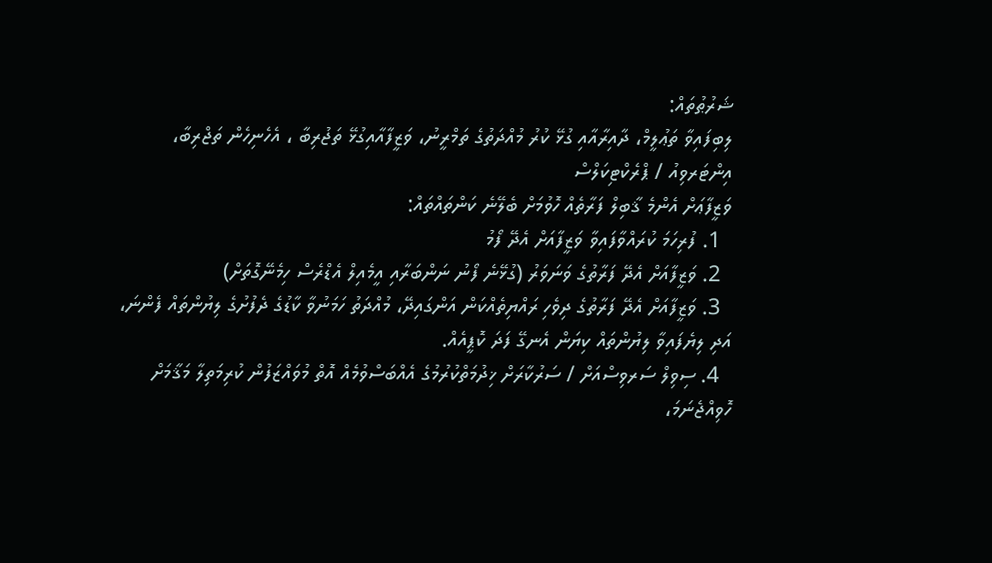ޝަރުޠުތައް:
ލިބިފައިވާ ތަޢުލީމް، ދާއިރާއާއި ގުޅޭ ކުރު މުއްދަތުގެ ތަމްރީނު، ވަޒީފާއާއިގުޅޭ ތަޖުރިބާ ، އެހެނިހެން ތަޖްރިބާ،  އިންޓަރވިއު / ޕްރެކްޓިކަލްސް
ވަޒީފާޢަށް އެންމެ ޤާބިލް ފަރާތެއް ހޮވުމަށް ބެލޭނެ ކަންތައްތައް:
  1. ފުރިހަމަ ކުރައްވާފައިވާ ވަޒީފާއަށް އެދޭ ފޯމު
  2. ވަޒީފާއަށް އެދޭ ފަރާތުގެ ވަނަވަރު (ގުޅޭނެ ފޯނު ނަންބަރާއި އީމެއިލް އެޑްރެސް ހިމެނޭގޮތަށް)
  3. ވަޒީފާއަށް އެދޭ ފަރާތުގެ ދިވެހި ރައްޔިތެއްކަން އަންގައިދޭ، މުއްދަތު ހަމަނުވާ ކާޑުގެ ދެފުށުގެ ލިޔުންތައް ފެންނަ، އަދި ލިޔެފައިވާ ލިޔުންތައް ކިޔަން އެނގޭ ފަދަ ކޮޕީއެއް.
  4. ސިވިލް ސަރވިސްއަށް / ސަރުކާރަށް ޚިދުމަތްކުރުމުގެ އެއްބަސްވުމެއް އޮތް މުވައްޒަފުން ކުރިމަތިލާ މަޤާމަށް ހޮވިއްޖެނަމަ،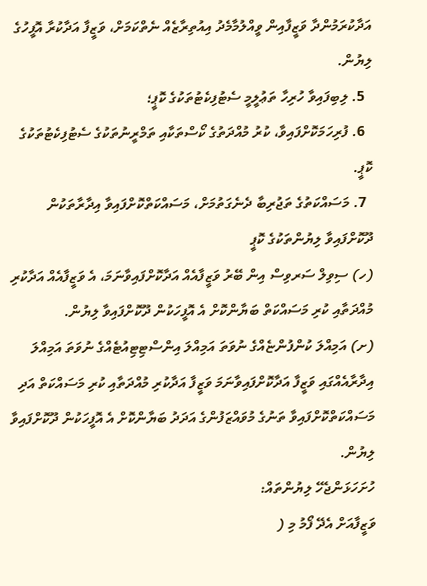އަދާކުރަމުންދާ ވަޒީފާއިން ވީއްލުމާމެދު އިއުތިރާޒެއް ނެތްކަމަށް، ވަޒީފާ އަދާކުރާ އޮފީހުގެ ލިޔުން.
  5. ލިބިފައިވާ ހުރިހާ ތަޢުލީމީ ސެޓުފިކެޓުތަކުގެ ކޮޕީ؛
  6. ފުރިހަމަކޮށްފައިވާ، ކުރު މުއްދަތުގެ ކޯސްތަކާއި ތަމްރީނުތަކުގެ ސެޓުފިކެޓުތަކުގެ ކޮޕީ.
  7. މަސައްކަތުގެ ތަޖުރިބާ ދެނެގަތުމަށް، މަސައްކަތްކޮށްފައިވާ އިދާރާތަކުން ދޫކޮށްފައިވާ ލިޔުންތަކުގެ ކޮޕީ
(ހ) ސިވިލް ސަރވިސް އިން ބޭރު ވަޒީފާއެއް އަދާކޮށްފައިވާނަމަ، އެ ވަޒީފާއެއް އަދާކުރި މުއްދަތާއި ކުރި މަސައްކަތް ބަޔާންކޮށް އެ އޮފީހަކުން ދޫކޮށްފައިވާ ލިޔުން.
(ށ) އަމިއްލަ ކުންފުންޏެއްގެ ނުވަތަ އަމިއްލަ އިންސްޓިޓިއުޓެއްގެ ނުވަތަ އަމިއްލަ އިދާރާއެއްގައި ވަޒީފާ އަދާކޮށްފައިވާނަމަ ވަޒީފާ އަދާކުރި މުއްދަތާއި ކުރި މަސައްކަތް އަދި މަސައްކަތްކޮށްފައިވާ ތަނުގެ މުވައްޒަފުންގެ އަދަދު ބަޔާންކޮށް އެ އޮފީހަކުން ދޫކޮށްފައިވާ ލިޔުން.
ހުށަހަޅަންޖެހޭ ލިޔުންތައް:
ވަޒީފާއަށް އެދޭ ފޯމު މި (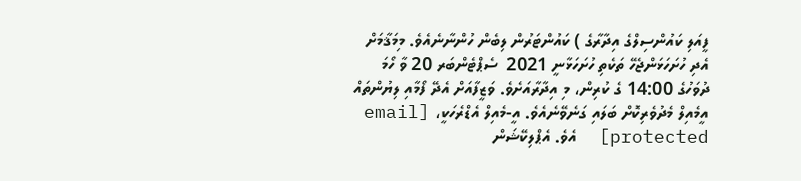ފީއަލި ކައުންސިލްގެ އިދާރާގެ ) ކައުންޓަރުން ލިބެން ހުންނާނެއެވެ. މިމަޤާމަށް އެދި ހުށަހަޅަންޖެހޭ ތަކެތި ހުށަހަޅާނީ 2021  ސެޕްޓެންބަރ 20 ވާ ހޯމަ ދުވަހުގެ 14:00 ގެ ކުރިން، މި އިދާރާއަށެވެ. ވަޒީފާއަށް އެދޭ ފޯމާއި ލިޔުންތައް އީމެއިލް މެދުވެރިކޮށް ބަލައި ގަނެވޭނެއެވެ. އީ-މެއިލް އެޑްރެހަކީ، [email protected]  އެވެ. އެޕްލިކޭޝަން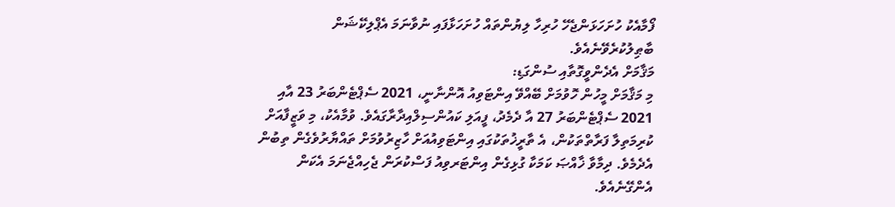ފޯމާއެކު ހުށަހަޅަންޖެހޭ ހުރިހާ ލިޔުންތައް ހުށަހަޅާފައި ނުވާނަމަ އެޕްލިކޭޝަން ބާޠިލުކުރެވޭނެއެވެ.
މަޤާމަށް އެދެންވީގޮތާއި ސުންގަޑި:
މި މަޤާމަށް މީހުން ހޮވުމަށް ބޭއްވޭ އިންޓަވިއު އޮންނާނީ، 2021 ސެޕްޓެންބަރު 23 އާއި 2021 ސެޕްޓެންބަރު 27 އާ ދެމެދު، ފީއަލި ކައުންސިލްއިދާރާގައެވެ. ވުމާއެކު، މި ވަޒީފާއަށް ކުރިމަތިލާ ފަރާތްތަކުން، އެ ތާރީޚުތަކުގައި އިންޓަވިއުއަށް ހާޒިރުވުމަށް ތައްޔާރުވެގެން ތިބުން އެދެމެވެ. ދިމާވާ ޚާއްޞަ ކަމަކާ ގުޅިގެން އިންޓަރވިއު ފަސްކުރަން ޖެހިއްޖެނަމަ އެކަން އެންގޭނެއެވެ.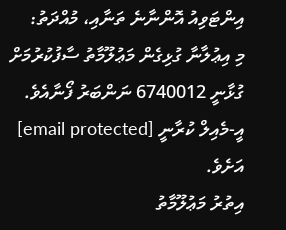އިންޓަވިއު އޮންނާނެ ތަނާއި، މުއްދަތު:
މި އިޢުލާނާ ގުޅިގެން މަޢުލޫމާތު ސާފުކުރުމަށް ގުޅާނީ 6740012 ނަންބަރު ފޯނާއެވެ. އީ-މެއިލް ކުރާނީ [email protected]  އަށެވެ.
އިތުރު މަޢުލޫމާތު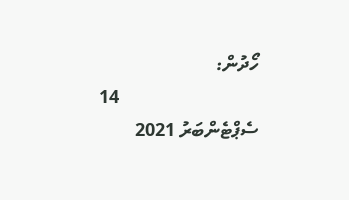ހޯދުން:
                              14 ސެޕްޓެންބަރު 2021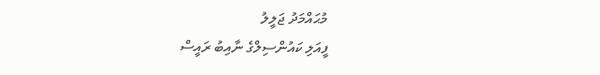މުޙައްމަދު ޖަލީލު
ފީއަލި ކައުންސިލްގެ ނާއިބު ރައީސް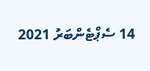14 ސެޕްޓެންބަރު 2021